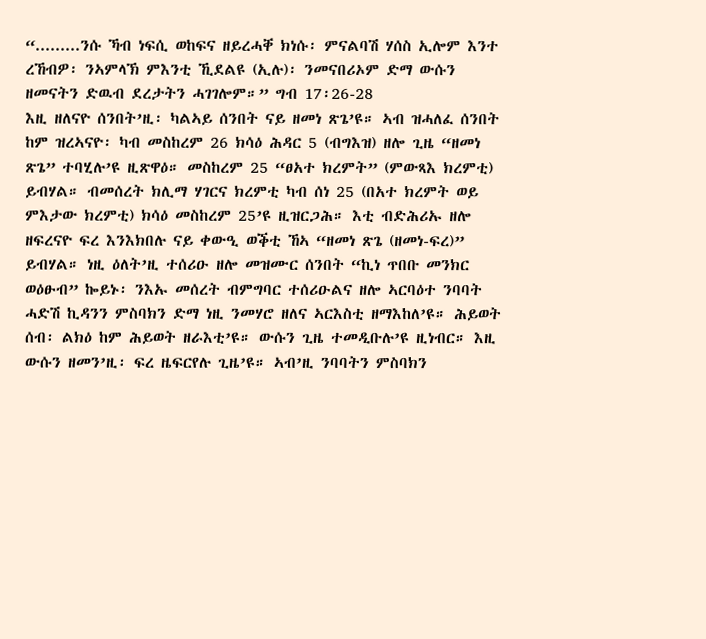“.........ንሱ ኻብ ነፍሲ ወከፍና ዘይረሓቐ ክነሱ፡ ምናልባሽ ሃሰስ ኢሎም እንተ ረኸብዎ፡ ንኣምላኽ ምእንቲ ኺደልዩ (ኢሉ)፡ ንመናበሪኦም ድማ ውሱን ዘመናትን ድዉብ ደረታትን ሓገገሎም።” ግብ 17፡26-28
እዚ ዘለናዮ ሰንበት’ዚ፡ ካልኣይ ሰንበት ናይ ዘመነ ጽጌ’ዩ። ኣብ ዝሓለፈ ሰንበት ከም ዝረኣናዮ፡ ካብ መስከረም 26 ክሳዕ ሕዳር 5 (ብግእዝ) ዘሎ ጊዜ “ዘመነ ጽጌ” ተባሂሉ’ዩ ዚጽዋዕ። መስከረም 25 “ፀአተ ክረምት” (ምውጻእ ክረምቲ) ይብሃል። ብመሰረት ክሊማ ሃገርና ክረምቲ ካብ ሰነ 25 (በአተ ክረምት ወይ ምእታው ክረምቲ) ክሳዕ መስከረም 25’ዩ ዚዝርጋሕ። እቲ ብድሕሪኡ ዘሎ ዘፍረናዮ ፍረ እንእክበሉ ናይ ቀውዒ ወቕቲ ኸኣ “ዘመነ ጽጌ (ዘመነ-ፍረ)” ይብሃል። ነዚ ዕለት’ዚ ተሰሪዑ ዘሎ መዝሙር ሰንበት “ኪነ ጥበቡ መንክር ወዕፁብ” ኰይኑ፡ ንእኡ መሰረት ብምግባር ተሰሪዑልና ዘሎ ኣርባዕተ ንባባት ሓድሽ ኪዳንን ምስባክን ድማ ነዚ ንመሃሮ ዘለና ኣርእስቲ ዘማእከለ’ዩ። ሕይወት ሰብ፡ ልክዕ ከም ሕይወት ዘራእቲ’ዩ። ውሱን ጊዜ ተመዲቡሉ’ዩ ዚነብር። እዚ ውሱን ዘመን’ዚ፡ ፍረ ዜፍርየሉ ጊዜ’ዩ። ኣብ’ዚ ንባባትን ምስባክን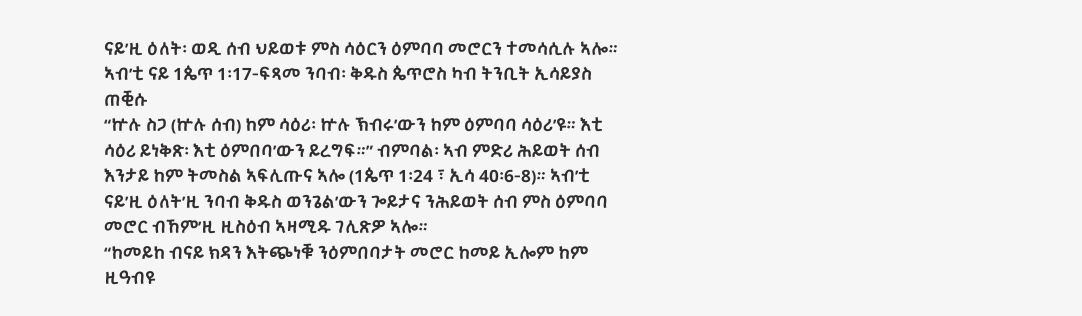ናይ’ዚ ዕለት፡ ወዲ ሰብ ህይወቱ ምስ ሳዕርን ዕምባባ መሮርን ተመሳሲሉ ኣሎ። ኣብ’ቲ ናይ 1ጴጥ 1፡17-ፍጻመ ንባብ፡ ቅዱስ ጴጥሮስ ካብ ትንቢት ኢሳይያስ ጠቒሱ
“ኵሉ ስጋ (ኵሉ ሰብ) ከም ሳዕሪ፡ ኵሉ ኽብሩ’ውን ከም ዕምባባ ሳዕሪ’ዩ። እቲ ሳዕሪ ይነቅጽ፡ እቲ ዕምበባ’ውን ይረግፍ።” ብምባል፡ ኣብ ምድሪ ሕይወት ሰብ እንታይ ከም ትመስል ኣፍሊጡና ኣሎ (1ጴጥ 1፡24 ፣ ኢሳ 40፡6-8)። ኣብ’ቲ ናይ’ዚ ዕለት’ዚ ንባብ ቅዱስ ወንጌል’ውን ጐይታና ንሕይወት ሰብ ምስ ዕምባባ መሮር ብኸም’ዚ ዚስዕብ ኣዛሚዱ ገሊጽዎ ኣሎ።
“ከመይከ ብናይ ክዳን እትጭነቑ ንዕምበባታት መሮር ከመይ ኢሎም ከም ዚዓብዩ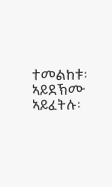ተመልከቱ፡ ኣይደኽሙ ኣይፈትሉ፡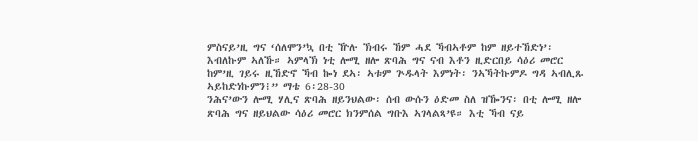ምስናይ’ዚ ግና ‘ሰለሞን’ኳ በቲ ዅሉ ኽብሩ ኸም ሓደ ኻብኣቶም ከም ዘይተኸድነ’፡ እብለኩም ኣለኹ። ኣምላኽ ነቲ ሎሚ ዘሎ ጽባሕ ግና ናብ እቶን ዚድርበይ ሳዕሪ መሮር ከም’ዚ ገይሩ ዚኸድኖ ኻብ ኰነ ደኣ፡ ኣቱም ጕዱላት እምነት፡ ንኣኻትኩምዶ ግዳ ኣብሊጹ ኣይከድነኩምን፧” ማቴ 6፡28-30
ንሕና’ውን ሎሚ ሃሊና ጽባሕ ዘይንህልው፡ ሰብ ውሱን ዕድመ ስለ ዝዀንና፡ በቲ ሎሚ ዘሎ ጽባሕ ግና ዘይህልው ሳዕሪ መሮር ክንምሰል ግቡእ ኣገላልጻ’ዩ። እቲ ኻብ ናይ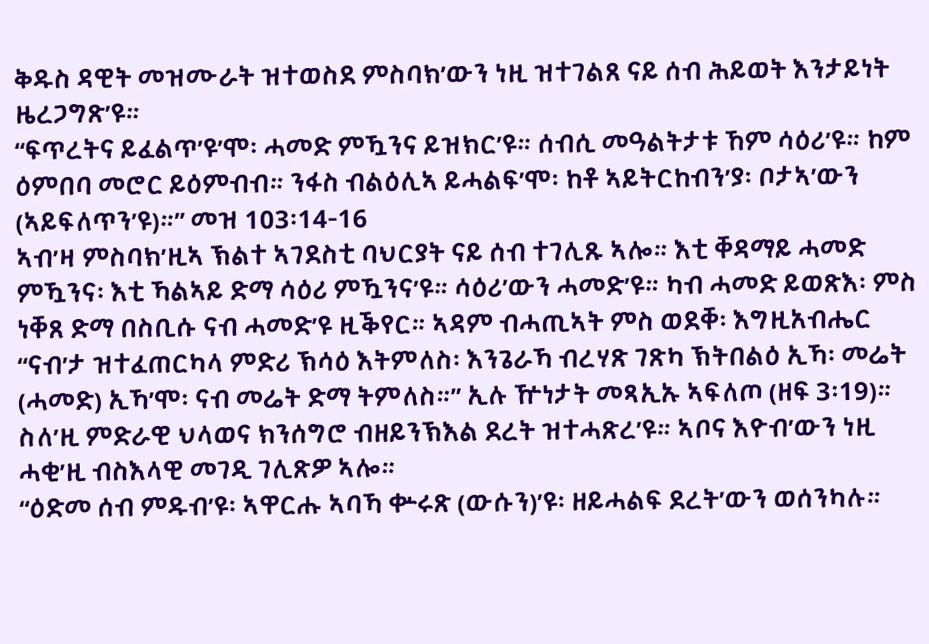ቅዱስ ዳዊት መዝሙራት ዝተወስደ ምስባክ’ውን ነዚ ዝተገልጸ ናይ ሰብ ሕይወት እንታይነት ዜረጋግጽ’ዩ።
“ፍጥረትና ይፈልጥ’ዩ’ሞ፡ ሓመድ ምዃንና ይዝክር’ዩ። ሰብሲ መዓልትታቱ ኸም ሳዕሪ’ዩ። ከም ዕምበባ መሮር ይዕምብብ። ንፋስ ብልዕሊኣ ይሓልፍ’ሞ፡ ከቶ ኣይትርከብን’ያ፡ ቦታኣ’ውን (ኣይፍለጥን’ዩ)።” መዝ 103፡14-16
ኣብ’ዛ ምስባክ’ዚኣ ኽልተ ኣገደስቲ ባህርያት ናይ ሰብ ተገሊጹ ኣሎ። እቲ ቐዳማይ ሓመድ ምዃንና፡ እቲ ኻልኣይ ድማ ሳዕሪ ምዃንና’ዩ። ሳዕሪ’ውን ሓመድ’ዩ። ካብ ሓመድ ይወጽእ፡ ምስ ነቐጸ ድማ በስቢሱ ናብ ሓመድ’ዩ ዚቕየር። ኣዳም ብሓጢኣት ምስ ወደቐ፡ እግዚአብሔር “ናብ’ታ ዝተፈጠርካላ ምድሪ ኽሳዕ እትምለስ፡ እንጌራኻ ብረሃጽ ገጽካ ኽትበልዕ ኢኻ፡ መሬት (ሓመድ) ኢኻ’ሞ፡ ናብ መሬት ድማ ትምለስ።” ኢሉ ዅነታት መጻኢኡ ኣፍለጦ (ዘፍ 3፡19)። ስለ’ዚ ምድራዊ ህላወና ክንሰግሮ ብዘይንኽእል ደረት ዝተሓጽረ’ዩ። ኣቦና እዮብ’ውን ነዚ ሓቂ’ዚ ብስእላዊ መገዲ ገሊጽዎ ኣሎ።
“ዕድመ ሰብ ምዱብ’ዩ፡ ኣዋርሑ ኣባኻ ቍሩጽ (ውሱን)’ዩ፡ ዘይሓልፍ ደረት’ውን ወሰንካሉ።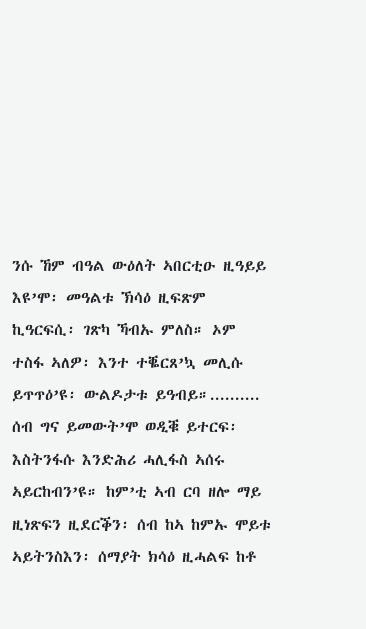ንሱ ኸም ብዓል ውዕለት ኣበርቲዑ ዚዓይይ እዩ’ሞ፡ መዓልቱ ኽሳዕ ዚፍጽም ኪዓርፍሲ፡ ገጽካ ኻብኡ ምለስ። ኦም ተስፋ ኣለዎ፡ እንተ ተቘርጸ’ኳ መሊሱ ይጥጥዕ’ዩ፡ ውልዶታቱ ይዓብይ።.......... ሰብ ግና ይመውት’ሞ ወዲቑ ይተርፍ፡ እስትንፋሱ እንድሕሪ ሓሊፋስ ኣሰሩ ኣይርከብን’ዩ። ከም’ቲ ኣብ ርባ ዘሎ ማይ ዚነጽፍን ዚደርቕን፡ ሰብ ከኣ ከምኡ ሞይቱ ኣይትንስእን፡ ሰማያት ክሳዕ ዚሓልፍ ከቶ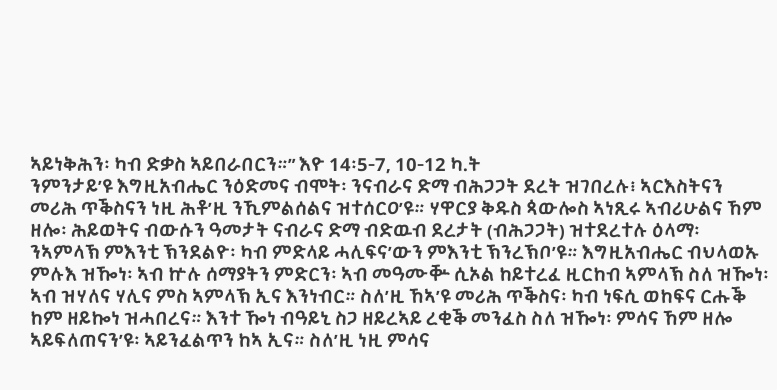ኣይነቅሕን፡ ካብ ድቃስ ኣይበራበርን።” እዮ 14፡5-7, 10-12 ካ.ት
ንምንታይ’ዩ እግዚአብሔር ንዕድመና ብሞት፡ ንናብራና ድማ ብሕጋጋት ደረት ዝገበረሉ፧ ኣርእስትናን መሪሕ ጥቕስናን ነዚ ሕቶ’ዚ ንኺምልሰልና ዝተሰርዐ’ዩ። ሃዋርያ ቅዱስ ጳውሎስ ኣነጺሩ ኣብሪሁልና ኸም ዘሎ፡ ሕይወትና ብውሱን ዓመታት ናብራና ድማ ብድዉብ ደረታት (ብሕጋጋት) ዝተደረተሉ ዕላማ፡ ንኣምላኽ ምእንቲ ኽንደልዮ፡ ካብ ምድላይ ሓሊፍና’ውን ምእንቲ ኽንረኽቦ’ዩ። እግዚአብሔር ብህላወኡ ምሉእ ዝዀነ፡ ኣብ ኵሉ ሰማያትን ምድርን፡ ኣብ መዓሙቝ ሲኦል ከይተረፈ ዚርከብ ኣምላኽ ስለ ዝዀነ፡ ኣብ ዝሃለና ሃሊና ምስ ኣምላኽ ኢና እንነብር። ስለ’ዚ ኸኣ’ዩ መሪሕ ጥቕስና፡ ካብ ነፍሲ ወከፍና ርሑቕ ከም ዘይኰነ ዝሓበረና። እንተ ዀነ ብዓይኒ ስጋ ዘይረኣይ ረቂቕ መንፈስ ስለ ዝዀነ፡ ምሳና ኸም ዘሎ ኣይፍለጠናን’ዩ፡ ኣይንፈልጥን ከኣ ኢና። ስለ’ዚ ነዚ ምሳና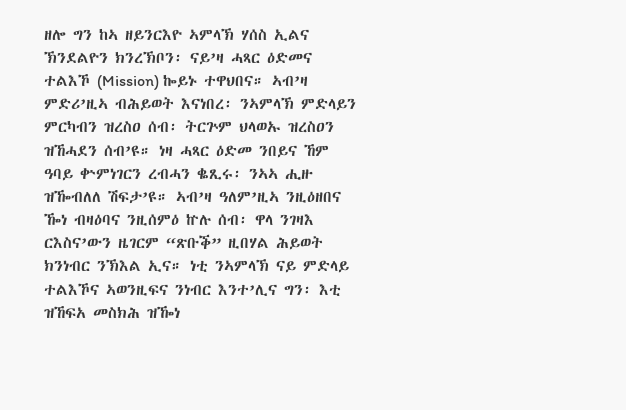ዘሎ ግን ከኣ ዘይንርእዮ ኣምላኽ ሃሰስ ኢልና ኽንደልዮን ክንረኽቦን፡ ናይ’ዛ ሓጻር ዕድመና ተልእኾ (Mission) ኰይኑ ተዋህበና። ኣብ’ዛ ምድሪ’ዚኣ ብሕይወት እናነበረ፡ ንኣምላኽ ምድላይን ምርካብን ዝረስዐ ሰብ፡ ትርጕም ህላወኡ ዝረስዐን ዝኸሓደን ሰብ’ዩ። ነዛ ሓጻር ዕድመ ንበይና ኸም ዓባይ ቍምነገርን ረብሓን ቈጺሩ፡ ንኣኣ ሒዙ ዝዀብለለ ሽፍታ’ዩ። ኣብ’ዛ ዓለም’ዚኣ ንዚዕዘበና ዀነ ብዛዕባና ንዚሰምዕ ኵሉ ሰብ፡ ዋላ ንገዛእ ርእስና’ውን ዜገርም “ጽቡቕ” ዚበሃል ሕይወት ክንነብር ንኽእል ኢና። ነቲ ንኣምላኽ ናይ ምድላይ ተልእኾና ኣወንዚፍና ንነብር እንተ’ሊና ግን፡ እቲ ዝኸፍአ መስክሕ ዝዀነ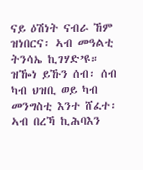ናይ ዕሽነት ናብራ ኸም ዝነበርና፡ ኣብ መዓልቲ ትንሳኤ ኪገሃድ’ዩ። ዝዀነ ይኹን ሰብ፡ ሰብ ካብ ህዝቢ ወይ ካብ መንግስቲ እንተ ሸፈተ፡ ኣብ በረኻ ኪሕባእን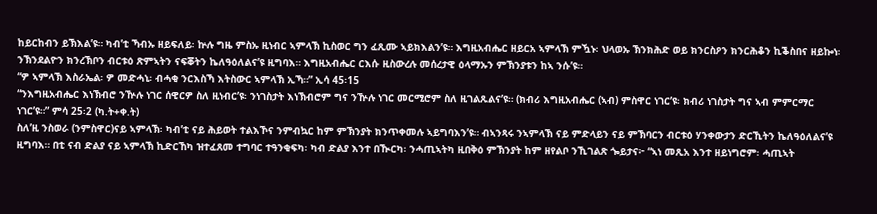ከይርከብን ይኽእል’ዩ። ካብ’ቲ ኻብኡ ዘይፍለይ፡ ኵሉ ግዜ ምስኡ ዚነብር ኣምላኽ ኪስወር ግን ፈጺሙ ኣይክእልን’ዩ። እግዚአብሔር ዘይርአ ኣምላኽ ምዃኑ፡ ህላወኡ ኽንክሕድ ወይ ክንርስዖን ክንርሕቆን ኪቕስበና ዘይኰነ፡ ንኽንደልዮን ክንረኽቦን ብርቱዕ ጽምኣትን ናፍቖትን ኬለዓዕለልና’ዩ ዚግባእ። እግዚአብሔር ርእሱ ዚስውረሉ መሰረታዊ ዕላማኡን ምኽንያቱን ከኣ ንሱ’ዩ።
“ዎ ኣምላኽ እስራኤል፡ ዎ መድሓኒ፡ ብሓቂ ንርእስኻ እትስውር ኣምላኽ ኢኻ።” ኢሳ 45፡15
“ንእግዚአብሔር እነኽብሮ ንዅሉ ነገር ሰዊርዎ ስለ ዚነብር’ዩ፡ ንነገስታት እነኽብሮም ግና ንዅሉ ነገር መርሚሮም ስለ ዚገልጹልና’ዩ። (ክብሪ እግዚአብሔር (ኣብ) ምስዋር ነገር’ዩ፡ ክብሪ ነገስታት ግና ኣብ ምምርማር ነገር’ዩ።” ምሳ 25፡2 (ካ.ት+ቀ.ት)
ስለ’ዚ ንስወራ (ንምስዋር)ናይ ኣምላኽ፡ ካብ’ቲ ናይ ሕይወት ተልእኾና ንምብኳር ከም ምኽንያት ክንጥቀመሉ ኣይግባእን’ዩ። ብኣንጻሩ ንኣምላኽ ናይ ምድላይን ናይ ምኽባርን ብርቱዕ ሃንቀውታን ድርኺትን ኬለዓዕለልና’ዩ ዚግባእ። በቲ ናብ ድልያ ናይ ኣምላኽ ኪድርኸካ ዝተፈጸመ ተግባር ተዓንቂፍካ፡ ካብ ድልያ እንተ በዂርካ፡ ንሓጢኣትካ ዚበቅዕ ምኽንያት ከም ዘየልቦ ንኺገልጽ ጐይታና፦ “ኣነ መጺአ እንተ ዘይነግሮም፡ ሓጢኣት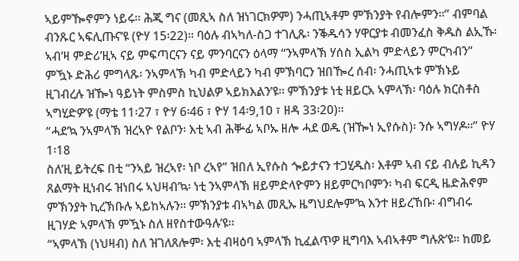ኣይምዀኖምን ነይሩ። ሕጂ ግና (መጺኣ ስለ ዝነገርክዎም) ንሓጢኣቶም ምኽንያት የብሎምን።” ብምባል ብንጹር ኣፍሊጡና’ዩ (ዮሃ 15፡22)። ባዕሉ ብኣካለ-ስጋ ተገሊጹ፡ ንቕዱሳን ሃዋርያቱ ብመንፈስ ቅዱስ ልኢኹ፡ ኣብ’ዛ ምድሪ’ዚኣ ናይ ምፍጣርናን ናይ ምንባርናን ዕላማ “ንኣምላኽ ሃሰስ ኢልካ ምድላይን ምርካብን” ምዃኑ ድሕሪ ምግላጹ፡ ንኣምላኽ ካብ ምድላይን ካብ ምኽባርን ዝበዀረ ሰብ፡ ንሓጢኣቱ ምኽኑይ ዚገብረሉ ዝዀነ ዓይነት ምስምስ ኪህልዎ ኣይክእልን’ዩ። ምኽንያቱ ነቲ ዘይርአ ኣምላኽ፡ ባዕሉ ክርስቶስ ኣግሂድዎ’ዩ (ማቴ 11፡27 ፣ ዮሃ 6፡46 ፣ ዮሃ 14፡9,10 ፣ ዘዳ 33፡20)።
“ሓደ’ኳ ንኣምላኽ ዝረኣዮ የልቦን፡ እቲ ኣብ ሕቝፊ ኣቦኡ ዘሎ ሓደ ወዱ (ዝዀነ ኢየሱስ)፡ ንሱ ኣግሃዶ።” ዮሃ 1፡18
ስለ’ዚ ይትረፍ በቲ “ንኣይ ዝረኣየ፡ ነቦ ረኣየ” ዝበለ ኢየሱስ ጐይታናን ተጋሂዱስ፡ እቶም ኣብ ናይ ብሉይ ኪዳን ጸልማት ዚነብሩ ዝነበሩ ኣህዛብ’ኳ፡ ነቲ ንኣምላኽ ዘይምድላዮምን ዘይምርካቦምን፡ ካብ ፍርዲ ዜድሕኖም ምኽንያት ኪረኽቡሉ ኣይከኣሉን። ምኽንያቱ ብኣካል መጺኡ ዜግህደሎም’ኳ እንተ ዘይረኸቡ፡ ብግብሩ ዚገሃድ ኣምላኽ ምዃኑ ስለ ዘየስተውዓሉ’ዩ።
“ኣምላኽ (ነህዛብ) ስለ ዝገለጸሎም፡ እቲ ብዛዕባ ኣምላኽ ኪፈልጥዎ ዚግባእ ኣብኣቶም ግሉጽ’ዩ። ከመይ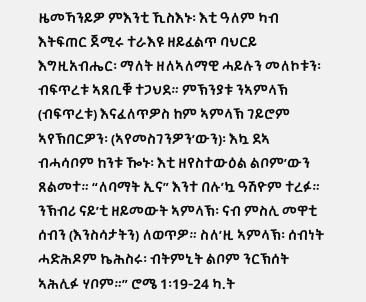ዜመኻንይዎ ምእንቲ ኺስእኑ፡ እቲ ዓለም ካብ እትፍጠር ጀሚሩ ተራእዩ ዘይፈልጥ ባህርይ እግዚአብሔር፡ ማለት ዘለኣለማዊ ሓይሉን መለኮቱን፡ ብፍጥረቱ ኣጸቢቑ ተጋህደ። ምኽንያቱ ንኣምላኽ (ብፍጥረቱ) እናፈለጥዎስ ከም ኣምላኽ ገይሮም ኣየኽበርዎን፡ (ኣየመስገንዎን’ውን)፡ እኳ ደኣ ብሓሳቦም ከንቱ ዀኑ፡ እቲ ዘየስተውዕል ልቦም’ውን ጸልመተ። “ለባማት ኢና” እንተ በሉ’ኳ ዓሽዮም ተረፉ። ንኽብሪ ናይ’ቲ ዘይመውት ኣምላኽ፡ ናብ ምስሊ መዋቲ ሰብን (እንስሳታትን) ለወጥዎ። ስለ’ዚ ኣምላኽ፡ ሰብነት ሓድሕዶም ኬሕስሩ፡ ብትምኒት ልቦም ንርኽሰት ኣሕሊፉ ሃቦም።” ሮሜ 1፡19-24 ካ.ት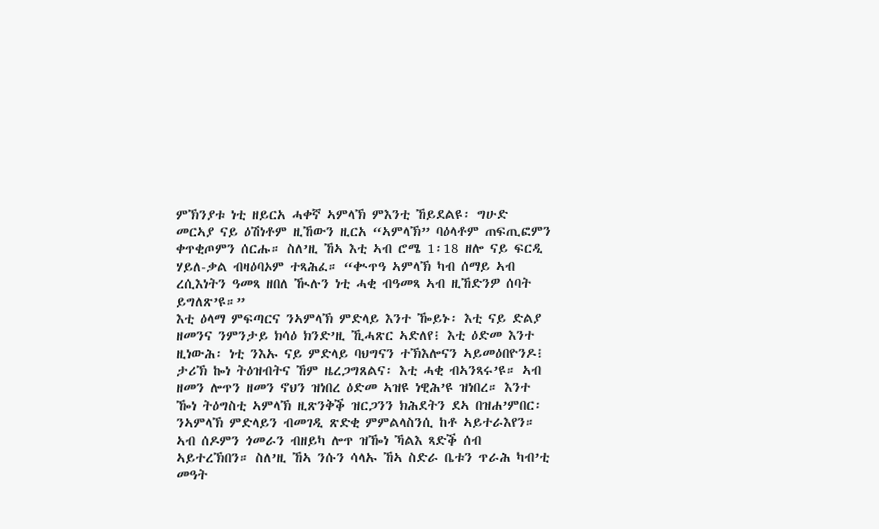ምኽንያቱ ነቲ ዘይርአ ሓቀኛ ኣምላኽ ምእንቲ ኸይደልዩ፡ ግሁድ መርኣያ ናይ ዕሽነቶም ዚኸውን ዚርአ “ኣምላኽ” ባዕላቶም ጠፍጢፎምን ቀጥቂጦምን ሰርሑ። ስለ’ዚ ኸኣ እቲ ኣብ ሮሜ 1፡18 ዘሎ ናይ ፍርዲ ሃይለ-ቃል ብዛዕባኦም ተጻሕፈ። “ቊጥዓ ኣምላኽ ካብ ሰማይ ኣብ ረሲእነትን ዓመጻ ዘበለ ዂሉን ነቲ ሓቂ ብዓመጻ ኣብ ዚኸድንዎ ሰባት ይግለጽ’ዩ።”
እቲ ዕላማ ምፍጣርና ንኣምላኽ ምድላይ እንተ ዀይኑ፡ እቲ ናይ ድልያ ዘመንና ንምንታይ ክሳዕ ክንድ’ዚ ኺሓጽር ኣድለየ፧ እቲ ዕድመ እንተ ዚነውሕ፡ ነቲ ንእኡ ናይ ምድላይ ባህግናን ተኽእሎናን ኣይመዕበዮንዶ፧ ታሪኽ ኰነ ትዕዝብትና ኸም ዜረጋግጸልና፡ እቲ ሓቂ ብኣንጻሩ’ዩ። ኣብ ዘመን ሎጥን ዘመን ኖህን ዝነበረ ዕድመ ኣዝዩ ነዊሕ’ዩ ዝነበረ። እንተ ዀነ ትዕግስቲ ኣምላኽ ዚጽንቅቕ ዝርጋንን ክሕደትን ደኣ በዝሐ’ምበር፡ ንኣምላኽ ምድላይን ብመገዲ ጽድቂ ምምልላስንሲ ከቶ ኣይተራእየን። ኣብ ሰዶምን ጎመራን ብዘይካ ሎጥ ዝዀነ ኻልእ ጻድቕ ሰብ ኣይተረኽበን። ስለ’ዚ ኸኣ ንሱን ሳላኡ ኸኣ ስድራ ቤቱን ጥራሕ ካብ’ቲ መዓት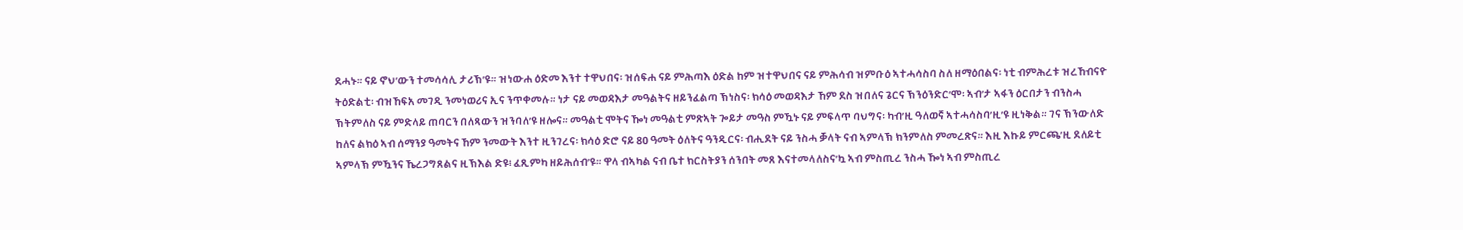ደሓኑ። ናይ ኖህ’ውን ተመሳሳሊ ታሪኽ’ዩ። ዝነውሐ ዕድመ እንተ ተዋህበና፡ ዝሰፍሐ ናይ ምሕጣእ ዕድል ከም ዝተዋህበና ናይ ምሕሳብ ዝምቡዕ ኣተሓሳስባ ስለ ዘማዕበልና፡ ነቲ ብምሕረቱ ዝረኸብናዮ ትዕድልቲ፡ ብዝኸፍአ መገዲ ንመነወሪና ኢና ንጥቀመሉ። ነታ ናይ መወዳእታ መዓልትና ዘይንፈልጣ ኽነስና፡ ክሳዕ መወዳእታ ኸም ደስ ዝበለና ጌርና ኽንዕንድር’ሞ፡ ኣብ’ታ ኣፋን ዕርበታን ብንስሓ ኽትምለስ ናይ ምድላይ ጠባርን በለጻውን ዝንባለ’ዩ ዘሎና። መዓልቲ ሞትና ዀነ መዓልቲ ምጽኣት ጐይታ መዓስ ምዃኑ ናይ ምፍላጥ ባህግና፡ ካብ’ዚ ዓለወኛ ኣተሓሳስባ’ዚ’ዩ ዚነቅል። ገና ኽንውለድ ከለና ልክዕ ኣብ ሰማንያ ዓመትና ኸም ንመውት እንተ ዚንገረና፡ ክሳዕ ድሮ ናይ 80 ዓመት ዕለትና ዓንዲርና፡ ብሒደት ናይ ንስሓ ቓላት ናብ ኣምላኽ ክንምለስ ምመረጽና። እዚ እኩይ ምርጫ’ዚ ደለይቲ ኣምላኽ ምዃንና ኼረጋግጸልና ዚኽእል ድዩ፧ ፈጺምካ ዘይሕሰብ’ዩ። ዋላ ብኣካል ናብ ቤተ ክርስትያን ሰንበት መጸ እናተመላለስና’ኳ ኣብ ምስጢረ ንስሓ ዀነ ኣብ ምስጢረ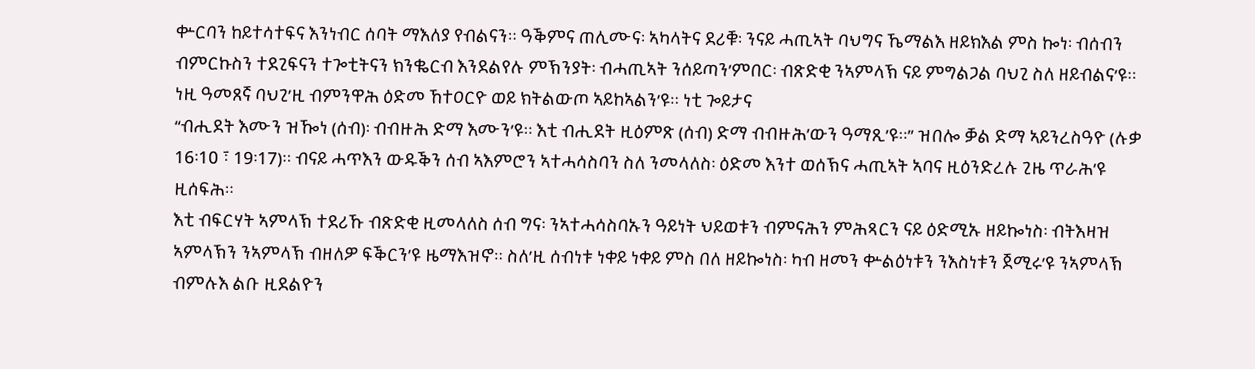ቍርባን ከይተሳተፍና እንነብር ሰባት ማእለያ የብልናን። ዓቕምና ጠሊሙና፡ ኣካላትና ደሪቑ፡ ንናይ ሓጢኣት ባህግና ኼማልእ ዘይክእል ምስ ኰነ፡ ብሰብን ብምርኩስን ተደጊፍናን ተጐቲትናን ክንቈርብ እንደልየሉ ምኽንያት፡ ብሓጢኣት ንሰይጣን’ምበር፡ ብጽድቂ ንኣምላኽ ናይ ምግልጋል ባህጊ ስለ ዘይብልና’ዩ። ነዚ ዓመጸኛ ባህጊ’ዚ ብምንዋሕ ዕድመ ኸተዐርዮ ወይ ክትልውጦ ኣይከኣልን’ዩ። ነቲ ጐይታና
“ብሒደት እሙን ዝዀነ (ሰብ)፡ ብብዙሕ ድማ እሙን’ዩ። እቲ ብሒደት ዚዕምጽ (ሰብ) ድማ ብብዙሕ’ውን ዓማጺ’ዩ።” ዝበሎ ቓል ድማ ኣይንረስዓዮ (ሉቃ 16፡10 ፣ 19፡17)። ብናይ ሓጥእን ውዱቕን ሰብ ኣእምሮን ኣተሓሳስባን ስለ ንመላለስ፡ ዕድመ እንተ ወሰኽና ሓጢኣት ኣባና ዚዕንድረሉ ጊዜ ጥራሕ’ዩ ዚሰፍሕ።
እቲ ብፍርሃት ኣምላኽ ተደሪኹ ብጽድቂ ዚመላለስ ሰብ ግና፡ ንኣተሓሳስባኡን ዓይነት ህይወቱን ብምናሕን ምሕጻርን ናይ ዕድሚኡ ዘይኰነስ፡ ብትእዛዝ ኣምላኽን ንኣምላኽ ብዘለዎ ፍቕርን’ዩ ዜማእዝኖ። ስለ’ዚ ሰብነቱ ነቀይ ነቀይ ምስ በለ ዘይኰነስ፡ ካብ ዘመን ቍልዕነቱን ንእስነቱን ጀሚሩ’ዩ ንኣምላኽ ብምሉእ ልቡ ዚደልዮን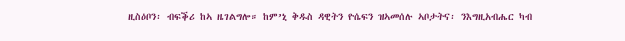ዚስዕቦን፡ ብፍቕሪ ከኣ ዜገልግሎ። ከም’ኒ ቅዱስ ዳዊትን ዮሴፍን ዝኣመሰሉ ኣቦታትና፡ ንእግዚአብሔር ካብ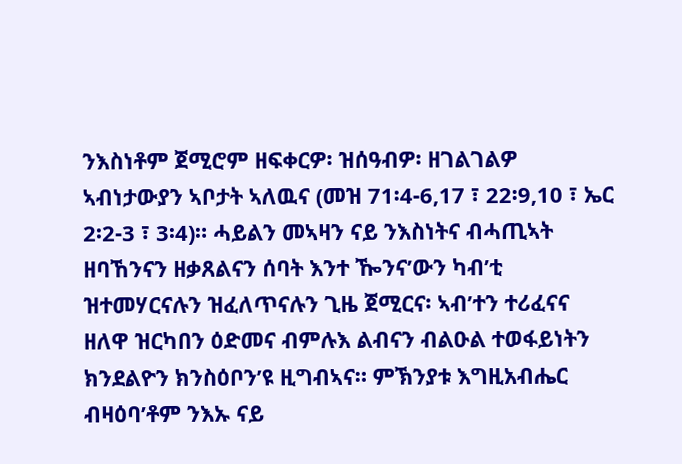ንእስነቶም ጀሚሮም ዘፍቀርዎ፡ ዝሰዓብዎ፡ ዘገልገልዎ ኣብነታውያን ኣቦታት ኣለዉና (መዝ 71፡4-6,17 ፣ 22፡9,10 ፣ ኤር 2፡2-3 ፣ 3፡4)። ሓይልን መኣዛን ናይ ንእስነትና ብሓጢኣት ዘባኸንናን ዘቃጸልናን ሰባት እንተ ዀንና’ውን ካብ’ቲ ዝተመሃርናሉን ዝፈለጥናሉን ጊዜ ጀሚርና፡ ኣብ’ተን ተሪፈናና ዘለዋ ዝርካበን ዕድመና ብምሉእ ልብናን ብልዑል ተወፋይነትን ክንደልዮን ክንስዕቦን’ዩ ዚግብኣና። ምኽንያቱ እግዚአብሔር ብዛዕባ’ቶም ንእኡ ናይ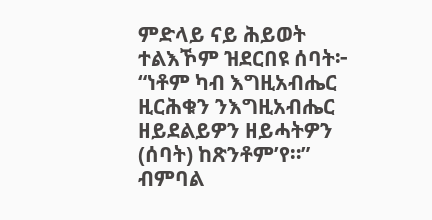ምድላይ ናይ ሕይወት ተልእኾም ዝደርበዩ ሰባት፦
“ነቶም ካብ እግዚአብሔር ዚርሕቁን ንእግዚአብሔር ዘይደልይዎን ዘይሓትዎን (ሰባት) ከጽንቶም’የ።” ብምባል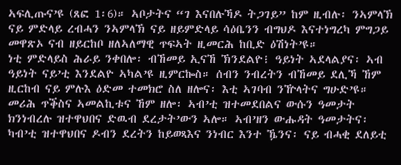ኣፍሊጡና’ዩ (ጸፎ 1፡6)። ኣቦታትና “ገ እናበሉኻዶ ትጋገይ” ከም ዚብሉ፡ ንኣምላኽ ናይ ምድላይ ረብሓን ንኣምላኽ ናይ ዘይምድላይ ሳዕቤንን ብግህዶ እናተነግረካ ምግጋይ መዋጽኦ ናብ ዘይርከቦ ዘለኣለማዊ ጥፍኣት ዚመርሕ ከቢድ ዕሽነት’ዩ።
ነቲ ምድላይስ ሕራይ ንቀበሎ፡ ብኸመይ ኢናኸ ኽንደልዮ፧ ዓይነት ኣደላልያና፡ ኣብ ዓይነት ናይ’ቲ እንደልዮ ኣካል’ዩ ዚምርኰስ። ሰብን ንብረትን ብኸመይ ደሊኻ ኸም ዚርከብ ናይ ምሉእ ዕድመ ተመክሮ ስለ ዘሎና፡ እቲ ኣገባብ ንዅላትና ግሁድ’ዩ። መሪሕ ጥቕስና ኣመልኪቱና ኸም ዘሎ፡ ኣብ’ቲ ዝተመደበልና ውሱን ዓመታት ክንነብረሉ ዝተዋህበና ድዉብ ደረታት’ውን ኣሎ። ኣብ’ዘን ውሑዳት ዓመታትና፡ ካብ’ቲ ዝተዋህበና ዶብን ደረትን ከይወጻእና ንነብር እንተ ዄንና፡ ናይ ብሓቂ ደለይቲ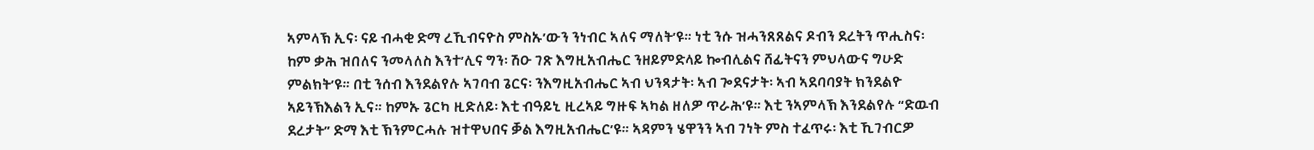ኣምላኽ ኢና፡ ናይ ብሓቂ ድማ ረኺብናዮስ ምስኡ’ውን ንነብር ኣለና ማለት’ዩ። ነቲ ንሱ ዝሓንጸጸልና ዶብን ደረትን ጥሒስና፡ ከም ቃሕ ዝበለና ንመላለስ እንተ’ሊና ግን፡ ሽዑ ገጽ እግዚአብሔር ንዘይምድላይ ኰብሊልና ሸፊትናን ምህላውና ግሁድ ምልክት’ዩ። በቲ ንሰብ እንደልየሉ ኣገባብ ጌርና፡ ንእግዚአብሔር ኣብ ህንጻታት፡ ኣብ ጐደናታት፡ ኣብ ኣደባባያት ክንደልዮ ኣይንኽእልን ኢና። ከምኡ ጌርካ ዚድለይ፡ እቲ ብዓይኒ ዚረኣይ ግዙፍ ኣካል ዘለዎ ጥራሕ’ዩ። እቲ ንኣምላኽ እንደልየሉ “ድዉብ ደረታት” ድማ እቲ ኽንምርሓሉ ዝተዋህበና ቓል እግዚአብሔር’ዩ። ኣዳምን ሄዋንን ኣብ ገነት ምስ ተፈጥሩ፡ እቲ ኺገብርዎ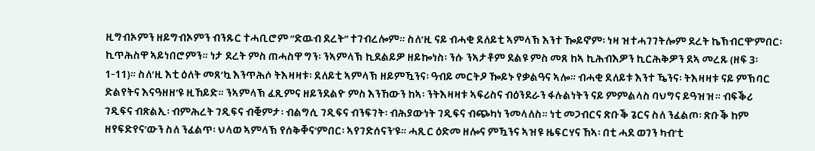ዚግብኦምን ዘይግብኦምን ብንጹር ተሓቢሮም “ድዉብ ደረት” ተገብረሎም። ስለ’ዚ ናይ ብሓቂ ደለይቲ ኣምላኽ እንተ ዀይኖም፡ ነዛ ዝተሓገገትሎም ደረት ኬኽብርዋ’ምበር፡ ኪጥሕስዋ ኣይነበሮምን። ነታ ደረት ምስ ጠሓስዋ ግን፡ ንኣምላኽ ኪደልይዎ ዘይኰነስ፡ ንሱ ንኣታቶም ደልዩ ምስ መጸ ከኣ ኪሕብእዎን ኪርሕቅዎን ደኣ መረጹ (ዘፍ 3፡1-11)። ስለ’ዚ እቲ ዕለት መጸ’ኳ እንጥሕሶ ትእዛዛቱ፡ ደለይቲ ኣምላኽ ዘይምዃንና፡ ዓብይ መርትዖ ዀይኑ የቃልዓና ኣሎ። ብሓቂ ደለይቱ እንተ ዄንና፡ ትእዛዛቱ ናይ ምኽባር ድልየትና እናዓዘዘ’ዩ ዚኸይድ። ንኣምላኽ ፈጺምና ዘይንደልዮ ምስ እንኸውን ከኣ፡ ንትእዛዛቱ ኣፍሪስና ብዕንደራን ፋሉልነትን ናይ ምምልላስ ባህግና ይዓዝዝ። ብፍቕሪ ገዲፍና ብጽልኢ፡ ብምሕረት ገዲፍና ብቒምታ፡ ብልግሲ ገዲፍና ብንፍገት፡ ብሕያውነት ገዲፍና ብጭካነ ንመላለስ። ነቲ መጋብርና ጽቡቕ ጌርና ስለ ንፈልጦ፡ ጽቡቕ ከም ዘየፍድየና’ውን ስለ ንፈልጥ፡ ህላወ ኣምላኽ የሰቅቐና’ምበር፡ ኣየገድሰናን’ዩ። ሓጺር ዕድመ ዘሎና ምዃንና ኣዝዩ ዜፍርሃና ኸኣ፡ በቲ ሓደ ወገን ካብ’ቲ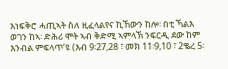እነፍቅሮ ሓጢኣት ስለ ዚፈላልየና ኪኸውን ከሎ፡ በቲ ኻልእ ወገን ከኣ፡ ድሕሪ ሞት ኣብ ቅድሚ ኣምላኽ ንፍርዲ ደው ከም እንብል ምፍላጥ’ዩ (እብ 9፡27,28 ፣ መክ 11፡9,10 ፣ 2ቈረ 5፡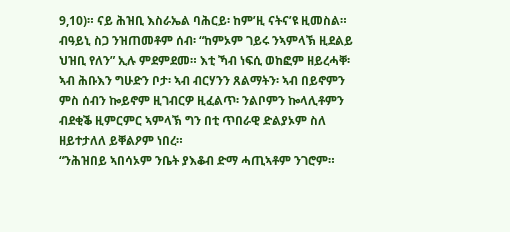9,10)። ናይ ሕዝቢ እስራኤል ባሕርይ፡ ከም’ዚ ናትና’ዩ ዚመስል። ብዓይኒ ስጋ ንዝጠመቶም ሰብ፡ “ከምኦም ገይሩ ንኣምላኽ ዚደልይ ህዝቢ የለን” ኢሉ ምደምደመ። እቲ ኻብ ነፍሲ ወከፎም ዘይረሓቐ፡ ኣብ ሕቡእን ግሁድን ቦታ፡ ኣብ ብርሃንን ጸልማትን፡ ኣብ በይኖምን ምስ ሰብን ኰይኖም ዚገብርዎ ዚፈልጥ፡ ንልቦምን ኰላሊቶምን ብደቂቕ ዚምርምር ኣምላኽ ግን በቲ ጥበራዊ ድልያኦም ስለ ዘይተታለለ ይቐልዖም ነበረ።
“ንሕዝበይ ኣበሳኦም ንቤት ያእቆብ ድማ ሓጢኣቶም ንገሮም።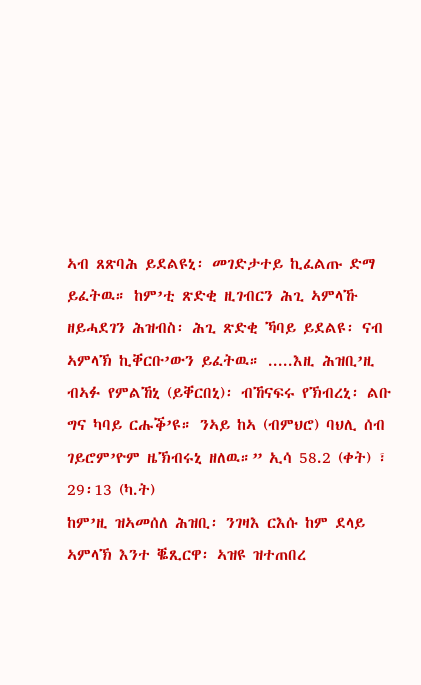ኣብ ጸጽባሕ ይደልዩኒ፡ መገድታተይ ኪፈልጡ ድማ ይፈትዉ። ከም’ቲ ጽድቂ ዚገብርን ሕጊ ኣምላኹ ዘይሓደገን ሕዝብስ፡ ሕጊ ጽድቂ ኻባይ ይደልዩ፡ ናብ ኣምላኽ ኪቐርቡ’ውን ይፈትዉ። .....እዚ ሕዝቢ’ዚ ብኣፉ የምልኸኒ (ይቐርበኒ)፡ ብኸናፍሩ የኽብረኒ፡ ልቡ ግና ካባይ ርሑቕ’ዩ። ንኣይ ከኣ (ብምህሮ) ባህሊ ሰብ ገይሮም’ዮም ዜኽብሩኒ ዘለዉ።” ኢሳ 58.2 (ቀት) ፣ 29፡13 (ካ.ት)
ከም’ዚ ዝኣመሰለ ሕዝቢ፡ ንገዛእ ርእሱ ከም ደላይ ኣምላኽ እንተ ቘጺርዋ፡ ኣዝዩ ዝተጠበረ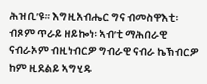ሕዝቢ’ዩ። እግዚአብሔር ግና ብመስዋእቲ፡ ብጾም ጥራይ ዘይኰነ፡ ኣብ’ቲ ማሕበራዊ ናብራኦም ብዚነብርዎ ግብራዊ ናብራ ኬኽብርዎ ከም ዚደልይ ኣግሂዱ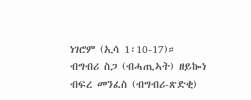ነገሮም (ኢሳ 1፡10-17)። ብግብሪ ስጋ (ብሓጢኣት) ዘይኰነ ብፍረ መንፈስ (ብግብሪ-ጽድቂ)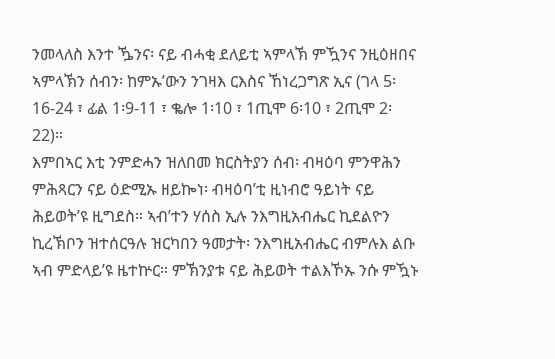ንመላለስ እንተ ዄንና፡ ናይ ብሓቂ ደለይቲ ኣምላኽ ምዃንና ንዚዕዘበና ኣምላኽን ሰብን፡ ከምኡ’ውን ንገዛእ ርእስና ኸነረጋግጽ ኢና (ገላ 5፡16-24 ፣ ፊል 1፡9-11 ፣ ቈሎ 1፡10 ፣ 1ጢሞ 6፡10 ፣ 2ጢሞ 2፡22)።
እምበኣር እቲ ንምድሓን ዝለበመ ክርስትያን ሰብ፡ ብዛዕባ ምንዋሕን ምሕጻርን ናይ ዕድሚኡ ዘይኰነ፡ ብዛዕባ’ቲ ዚነብሮ ዓይነት ናይ ሕይወት’ዩ ዚግደስ። ኣብ’ተን ሃሰስ ኢሉ ንእግዚአብሔር ኪደልዮን ኪረኽቦን ዝተሰርዓሉ ዝርካበን ዓመታት፡ ንእግዚአብሔር ብምሉእ ልቡ ኣብ ምድላይ’ዩ ዜተኵር። ምኽንያቱ ናይ ሕይወት ተልእኾኡ ንሱ ምዃኑ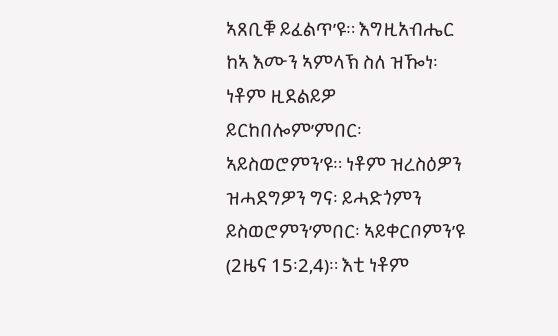ኣጸቢቑ ይፈልጥ’ዩ። እግዚአብሔር ከኣ እሙን ኣምላኽ ስለ ዝዀነ፡ ነቶም ዚደልይዎ ይርከበሎም’ምበር፡ ኣይስወሮምን’ዩ። ነቶም ዝረስዕዎን ዝሓደግዎን ግና፡ ይሓድጎምን ይስወሮምን’ምበር፡ ኣይቀርቦምን’ዩ (2ዜና 15፡2,4)። እቲ ነቶም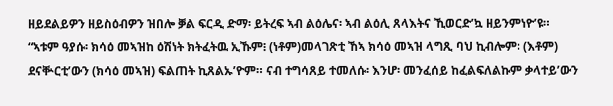ዘይደልይዎን ዘይስዕብዎን ዝበሎ ቓል ፍርዲ ድማ፡ ይትረፍ ኣብ ልዕሌና፡ ኣብ ልዕሊ ጸላእትና ኺወርድ’ኳ ዘይንምነዮ’ዩ።
“ኣቱም ዓያሱ፡ ክሳዕ መኣዝከ ዕሽነት ክትፈትዉ ኢኹም፧ (ነቶም)መላገጽቲ ኸኣ ክሳዕ መኣዝ ላግጺ ባህ ኪብሎም∶ (እቶም) ደናቝርቲ’ውን (ክሳዕ መኣዝ) ፍልጠት ኪጸልኡ’ዮም። ናብ ተግሳጸይ ተመለሱ፡ እንሆ፡ መንፈሰይ ከፈልፍለልኩም ቃላተይ’ውን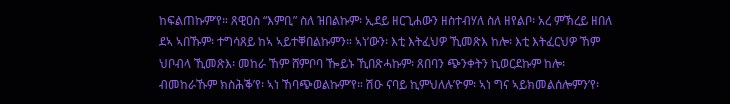ከፍልጠኩም’የ። ጸዊዐስ “እምቢ” ስለ ዝበልኩም፡ ኢደይ ዘርጊሐውን ዘስተብሃለ ስለ ዘየልቦ፡ አረ ምኽረይ ዘበለ ደኣ ኣበኹም፡ ተግሳጸይ ከኣ ኣይተቐበልኩምን። ኣነ’ውን፡ እቲ እትፈህዎ ኺመጽእ ከሎ፡ እቲ እትፈርህዎ ኸም ህቦብላ ኺመጽእ፡ መከራ ኸም ሸምቦባ ዀይኑ ኺበጽሓኩም፡ ጸበባን ጭንቀትን ኪወርደኩም ከሎ፡ ብመከራኹም ክስሕቕ’የ፡ ኣነ ኸባጭወልኩም’የ። ሽዑ ናባይ ኪምህለሉ’ዮም፡ ኣነ ግና ኣይክመልሰሎምን’የ፡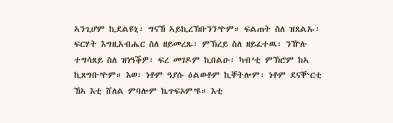ኣንጊሆም ኪደልዩኒ፡ ግናኸ ኣይኪረኽቡንን’ዮም። ፍልጠት ስለ ዝጸልኡ፡ ፍርሃት እግዚአብሔር ስለ ዘይመረጹ፡ ምኽረይ ስለ ዘይፈተዉ፡ ንዅሉ ተግሳጸይ ስለ ዝነዓቕዎ፡ ፍረ መገዶም ኪበልዑ፡ ካብ’ቲ ምኽሮም ከኣ ኪጸግቡ’ዮም። እወ፡ ነቶም ዓያሱ ዕልወቶም ኪቐትሎም፡ ነቶም ደናቝርቲ ኸኣ እቲ ሸለል ምባሎም ኬጥፍኦም’ዩ። እቲ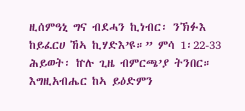ዚሰምዓኒ ግና ብደሓን ኪነብር፡ ንኽፉእ ከይፈርሀ ኸኣ ኪሃድእ’ዩ።” ምሳ 1፡22-33
ሕይወት፡ ኵሉ ጊዜ ብምርጫ’ያ ትንበር። እግዚአብሔር ከኣ ይዕድምን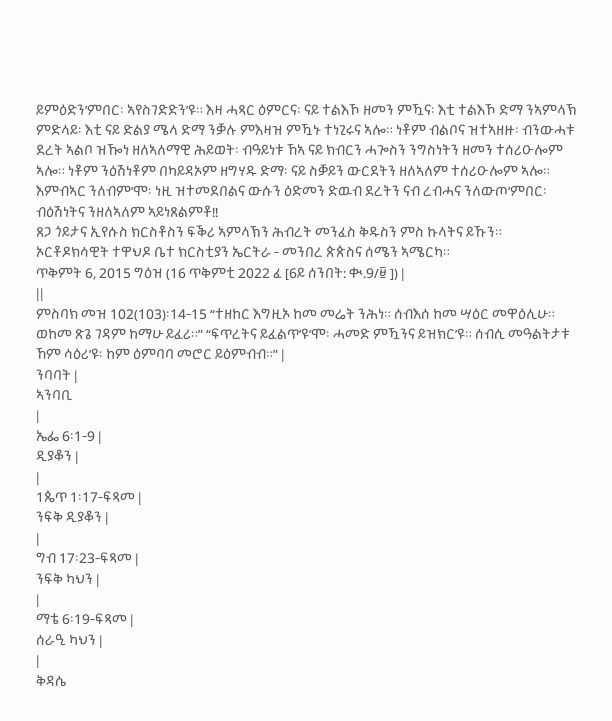ይምዕድን’ምበር፡ ኣየስገድድን’ዩ። እዛ ሓጻር ዕምርና፡ ናይ ተልእኾ ዘመን ምዃና፡ እቲ ተልእኾ ድማ ንኣምላኽ ምድላይ፡ እቲ ናይ ድልያ ሜላ ድማ ንቓሉ ምእዛዝ ምዃኑ ተነጊሩና ኣሎ። ነቶም ብልቦና ዝተኣዘዙ፡ ብንውሓቱ ደረት ኣልቦ ዝዀነ ዘለኣለማዊ ሕይወት፡ ብዓይነቱ ኸኣ ናይ ክብርን ሓጐስን ንግስነትን ዘመን ተሰሪዑሎም ኣሎ። ነቶም ንዕሽነቶም በካይዳኦም ዘግሃዱ ድማ፡ ናይ ስቓይን ውርደትን ዘለኣለም ተሰሪዑሎም ኣሎ። እምብኣር ንለብም’ሞ፡ ነዚ ዝተመደበልና ውሱን ዕድመን ድዉብ ደረትን ናብ ረብሓና ንለውጦ’ምበር፡ ብዕሽነትና ንዘለኣለም ኣይነጸልምቶ!!
ጸጋ ጎይታና ኢየሱስ ክርስቶስን ፍቕሪ ኣምላኽን ሕብረት መንፈስ ቅዱስን ምስ ኩላትና ይኹን።
ኦርቶዶክሳዊት ተዋህዶ ቤተ ክርስቲያን ኤርትራ - መንበረ ጵጵስና ሰሜን ኣሜርካ።
ጥቅምት 6, 2015 ግዕዝ (16 ጥቅምቲ 2022 ፈ [6ይ ሰንበት: ቊ.9/፱ ]) |
||
ምስባክ መዝ 102(103)፡14-15 “ተዘከር እግዚኦ ከመ መሬት ንሕነ። ሰብእሰ ከመ ሣዕር መዋዕሊሁ። ወከመ ጽጌ ገዳም ከማሁ ይፈሪ።” “ፍጥረትና ይፈልጥ’ዩ’ሞ፡ ሓመድ ምዃንና ይዝክር’ዩ። ሰብሲ መዓልትታቱ ኸም ሳዕሪ’ዩ፡ ከም ዕምባባ መሮር ይዕምብብ።” |
ንባባት |
ኣንባቢ
|
ኤፌ 6፡1-9 |
ዲያቆን |
|
1ጴጥ 1፡17-ፍጻመ |
ንፍቅ ዲያቆን |
|
ግብ 17፡23-ፍጻመ |
ንፍቅ ካህን |
|
ማቴ 6፡19-ፍጻመ |
ሰራዒ ካህን |
|
ቅዳሴ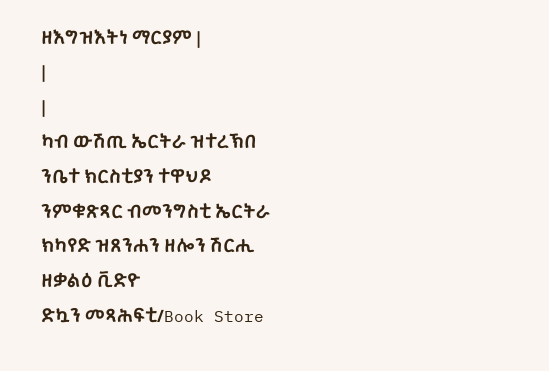ዘእግዝእትነ ማርያም |
|
|
ካብ ውሽጢ ኤርትራ ዝተረኽበ ንቤተ ክርስቲያን ተዋህዶ ንምቁጽጻር ብመንግስቲ ኤርትራ ክካየድ ዝጸንሐን ዘሎን ሽርሒ ዘቃልዕ ቪድዮ
ድኳን መጻሕፍቲ/Book Store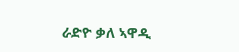ራድዮ ቃለ ኣዋዲ